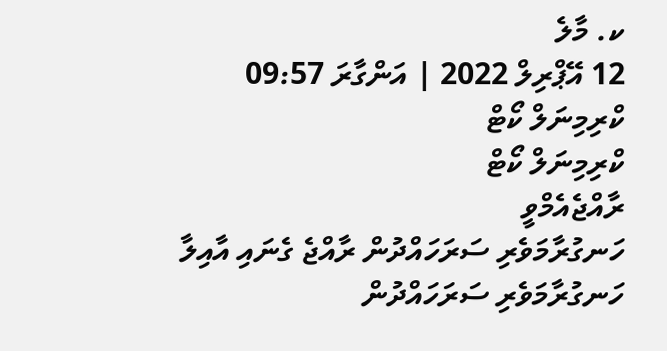ކ. މާލެ
12 އޭޕްރިލް 2022 | އަންގާރަ 09:57
ކްރިމިނަލް ކޯޓް
ކްރިމިނަލް ކޯޓް
ރާއްޖެއެމްވީ
ހަނގުރާމަވެރި ސަރަހައްދުން ރާއްޖެ ގެނައި އާއިލާ
ހަނގުރާމަވެރި ސަރަހައްދުން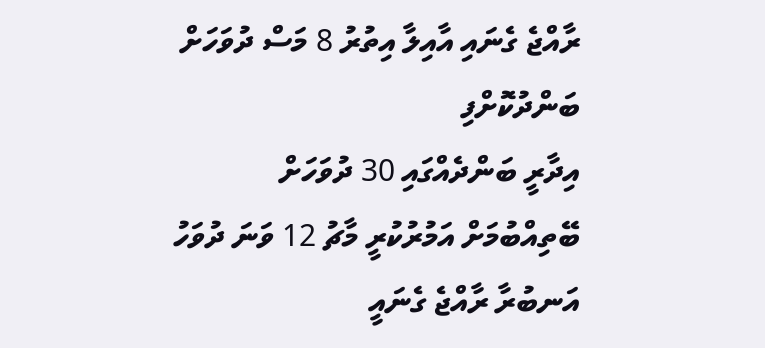ރާއްޖެ ގެނައި އާއިލާ އިތުރު 8 މަސް ދުވަހަށް ބަންދުކޮށްފި
އިދާރީ ބަންދެއްގައި 30 ދުވަހަށް ބޭތިއްބުމަށް އަމުރުކުރީ މާޗު 12 ވަނަ ދުވަހު
އަނބުރާ ރާއްޖެ ގެނައީ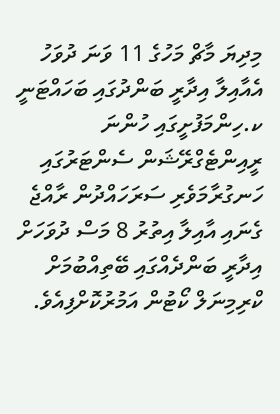މިދިޔަ މާޗް މަހުގެ 11 ވަނަ ދުވަހު
އެއާއިލާ އިދާރީ ބަންދުގައި ބަހައްޓަނީ ކ.ހިންމަފުށީގައި ހުންނަ ރީއިންޓެގްރޭޝަން ސެންޓަރުގައި
ހަނގުރާމަވެރި ސަރަހައްދުން ރާއްޖެ ގެނައި އާއިލާ އިތުރު 8 މަސް ދުވަހަށް އިދާރީ ބަންދެއްގައި ބޭތިއްބުމަށް ކްރިމިނަލް ކޯޓުން އަމުރުކޮށްފިއެވެ.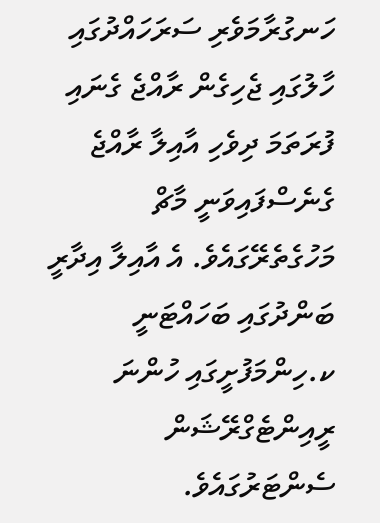ހަނގުރާމަވެރި ސަރަހައްދުގައި ހާލުގައި ޖެހިގެން ރާއްޖެ ގެނައި ފުރަތަމަ ދިވެހި އާއިލާ ރާއްޖެ ގެނެސްފައިވަނީ މާޗް މަހުގެތެރޭގައެވެ. އެ އާއިލާ އިދާރީ ބަންދުގައި ބަހައްޓަނީ ކ.ހިންމަފުށީގައި ހުންނަ ރީއިންޓެގްރޭޝަން ސެންޓަރުގައެވެ.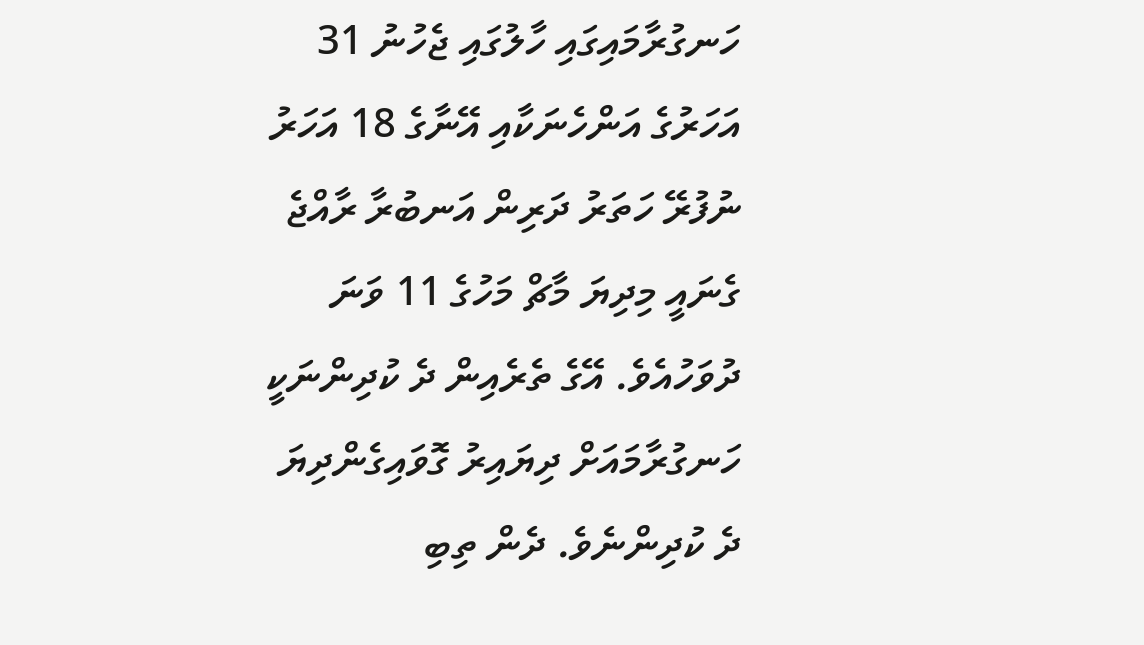ހަނގުރާމައިގައި ހާލުގައި ޖެހުނު 31 އަހަރުގެ އަންހެނަކާއި އޭނާގެ 18 އަހަރު ނުފުރޭ ހަތަރު ދަރިން އަނބުރާ ރާއްޖެ ގެނައީ މިދިޔަ މާޗް މަހުގެ 11 ވަނަ ދުވަހުއެވެ. އޭގެ ތެރެއިން ދެ ކުދިންނަކީ ހަނގުރާމައަށް ދިޔައިރު ގޮވައިގެންދިޔަ ދެ ކުދިންނެވެ. ދެން ތިބި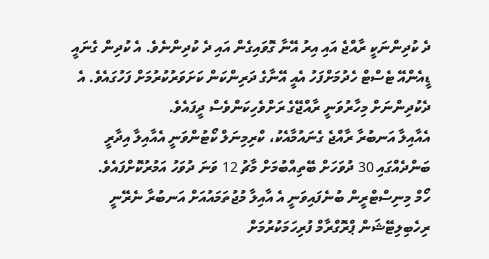ދެ ކުދިންނަކީ ރާއްޖެ އައި އިރު އޭނާ ގޮވައިގެން އައި ދެ ކުދިންނެވެ. އެ ކުދިން ގެނައީ ޑީއެންއޭ ޓެސްޓް ހެދުމަށްފަހު އެއީ އޭނާގެ ދަރިންކަން ކަށަވަރުކުރުމަށް ފަހުގައެވެ. އެ ދެކުދިންނަށް މިހާރުވަނީ ރާއްޖޭގެ ރަށްވެހިކަންވެސް ދީފައެވެ.
އެއާއިލާ އަނބުރާ ރާއްޖެ ގެނައުމާއެކު، ކްރިމިނަލް ކޯޓުންވަނީ އެއާއިލާ އިދާރީ ބަންދެއްގައި 30 ދުވަހަށް ބޭތިއްބުމަށް މާޗު 12 ވަނަ ދުވަހު އަމުރުކޮށްފައެވެ.
ހޯމް މިނިސްޓްރީން ބުނެފައިވަނީ އެ އާއިލާ މުޖުތަމައުއަށް އަނބުރާ ނެރޭނީ ރިހެބިލިޓޭޝަން ޕްރޮގްރާމް ފުރިހަމަކުރުމަށް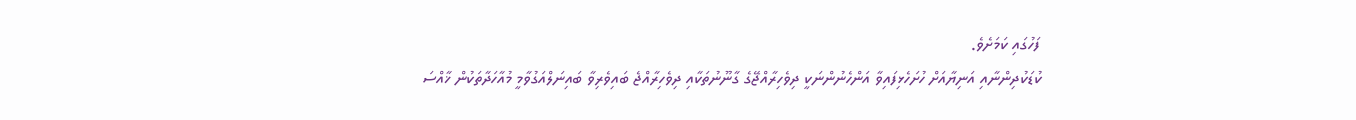ފަހުގައި ކަމަށެވެ.
ކުޑަކުދިންނާއި އަނިޔާއަށް ހުށަހެޅިފައިވާ އަންހެނުންނަކީ ދިވެހިރާއްޖޭގެ ގާނޫނުތަކާއި ދިވެހިރާއްޖެ ބައިވެރިވާ ބައިނަލްއަގުވާމީ މުއާހަދާތަކުން ޚާއްސަ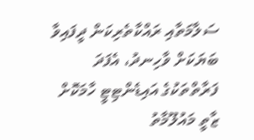ސަލާމަތާއި ރައްކާތެރިކަން ދީފައިވާ ބަޔަކަށް ވާހިނދު، އެފަދަ ފަރާތްތަކުގެ އައިޑެންޓިޓީ ހާމަކޮށް ޒާތީ މައުލޫމާތު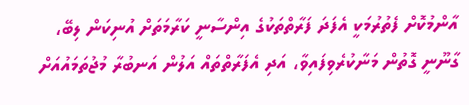އާންމުކޮށް ފެތުރުމަކީ އެފަދަ ފަރާތްތަކުގެ އިންސާނީ ކަރާމަތަށް އުނިކަން ލިބޭ، ގާނޫނީ ގޮތުން މަނާކުރެވިފައިވާ، އަދި އެފަރާތްތައް އަލުން އަނބުރާ މުޖުތަމައުއަށް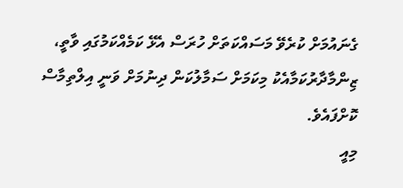ގެނައުމަށް ކުރެވޭ މަސައްކަތަށް ހުރަސް އެޅޭ ކަމެއްކަމުގައި ވާތީ، ޒިންމާދާރުކަމާއެކު މިކަމަށް ސަމާލުކަން ދިނުމަށް ވަނީ އިލްތިމާސް ކޮށްފައެވެ.
މިއީ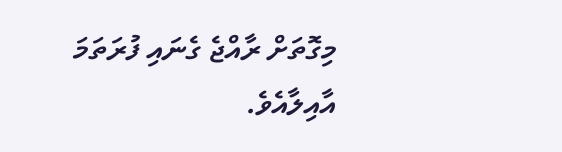މިގޮތަށް ރާއްޖެ ގެނައި ފުރަތަމަ އާއިލާއެވެ.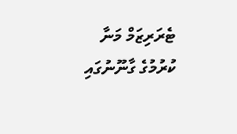ޓެރަރިޒަމް މަނާ ކުރުމުގެ ގާނޫނުގައި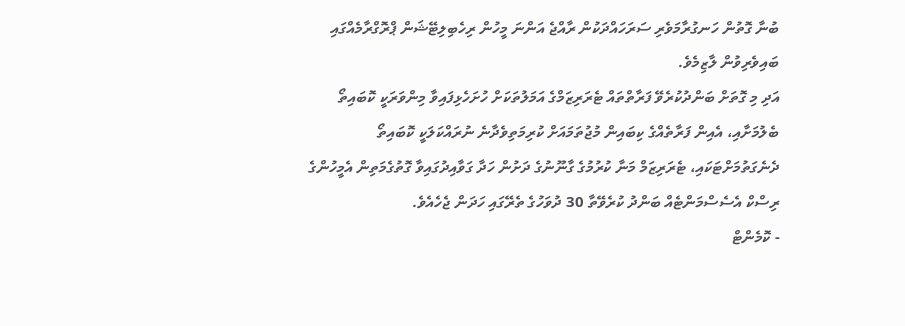ބުނާ ގޮތުން ހަނގުރާމަވެރި ސަރަހައްދަކުން ރާއްޖެ އަންނަ މީހުން ރިހެބިލިޓޭޝަން ޕްރޮގްރާމެއްގައި ބައިވެރިވުން ލާޒިމެވެ.
އަދި މި ގޮތަށް ބަންދުކުރެވޭ ފަރާތްތައް ޓެރަރިޒަމްގެ އަމަލުތަކަށް ހުށަހެޅިފައިވާ މިންވަރަކީ ކޮބައިތޯ ބެލުމަށާއި، އެއިން ފަރާތެއްގެ ކިބައިން މުޖުތަމައަށް ކުރިމަތިވެދާނެ ނުރައްކަލަކީ ކޮބައިތޯ ދެނެގަތުމަށްޓަކައި، ޓެރަރިޒަމް މަނާ ކުރުމުގެ ގާނޫނުގެ ދަށުން ހަދާ ގަވާއިދުގައިވާ ގޮތުގެމަތިން އެމީހުންގެ ރިސްކް އެސެސްމަންޓެއް ބަންދު ކުރެވޭތާ 30 ދުވަހުގެ ތެރޭގައި ހަދަން ޖެހެއެވެ.
- ކޮމެންޓް